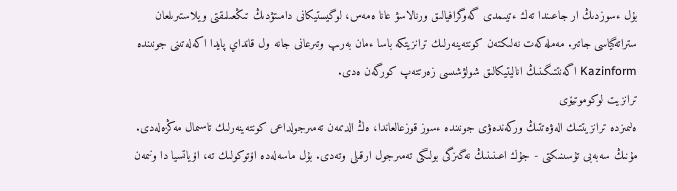بۇل ءسوزدىڭ ار جاعىندا تەك ءتيىمدى گەوگرافيالىق ورنالاسۋ عانا ەمەس، لوگيستيكانى دامىتۋدىڭ تىڭعىلىقتى ويلاستىرىلعان ستراتەگياسى جاتىر. مەملەكەت نەلىكتەن كونتەينەرلىك ترانزيتكە باسا ءمان بەرىپ وتىرعانى جانە ول قانداي پايدا اكەلەتىنى جونىندە Kazinform اگەنتتىگىنىڭ اناليتيكالىق شولۋشىسى زەرتتەپ كورگەن ەدى.
ترانزيت لوكوموتيۆى
ەلىمىزدە ترانزيتتىك الەۋەتتىڭ وركەندەۋى جونىندە ءسوز قوزعالعاندا، ەڭ الدىمەن تەمىرجولداعى كونتەينەرلىك تاسىمال مەڭزەلەدى. مۇنىڭ سەبەبى تۇسىنىكتى - جۇك اعىنىنىڭ نەگىزگى بولىگى تەمىرجول ارقىلى وتەدى. بۇل ماسەلەدە اۆتوكولىك تە، اۆياتسيا دا ونىمەن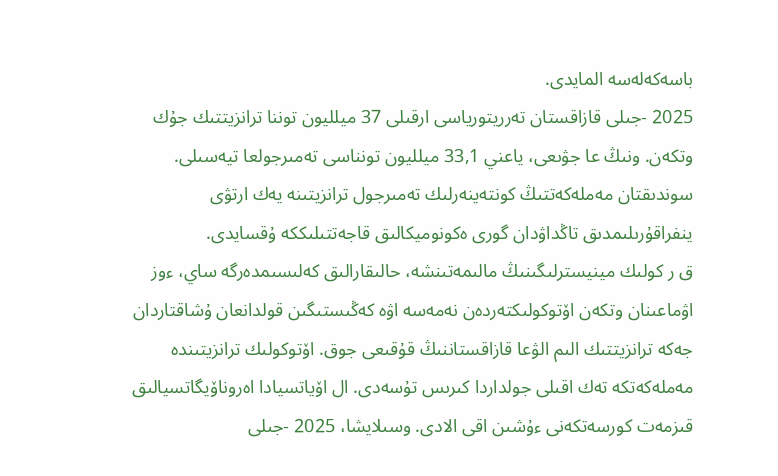باسەكەلەسە المايدى.
2025 -جىلى قازاقستان تەرريتورياسى ارقىلى 37 ميلليون توننا ترانزيتتىك جۇك وتكەن. ونىڭ عا جۋىعى، ياعني 33,1 ميلليون تونناسى تەمىرجولعا تيەسىلى. سوندىقتان مەملەكەتتىڭ كونتەينەرلىك تەمىرجول ترانزيتىنە يەك ارتۋى ينفراقۇرىلىمدىق تاڭداۋدان گورى ەكونوميكالىق قاجەتتىلىككە ۇقسايدى.
ق ر كولىك مينيسترلىگىنىڭ مالىمەتىنشە، حالىقارالىق كەلىسىمدەرگە ساي، ءوز اۋماعىنان وتكەن اۆتوكولىكتەردەن نەمەسە اۋە كەڭىستىگىن قولدانعان ۇشاقتاردان جەكە ترانزيتتىك الىم الۋعا قازاقستاننىڭ قۇقىعى جوق. اۆتوكولىك ترانزيتىندە مەملەكەتكە تەك اقىلى جولداردا كىرىس تۇسەدى. ال اۆياتسيادا اەروناۆيگاتسيالىق قىزمەت كورسەتكەنى ءۇشىن اقى الادى. وسىلايشا، 2025 -جىلى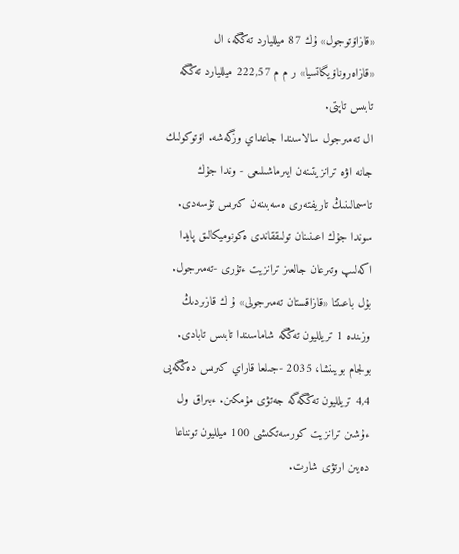«قازاۆتوجول» ۇك 87 ميلليارد تەڭگە، ال «قازاەروناۆيگاتسيا» ر م م 222,57 ميلليارد تەڭگە تابىس تاپتى.
ال تەمىرجول سالاسىندا جاعداي وزگەشە. اۆتوكولىك جانە اۋە ترانزيتىنەن ايىرماشىلىعى - وندا جۇك تاسىمالىنىڭ تاريفتەرى ەسەبىنەن كىرىس تۇسەدى. سوندا جۇك اعىنىنان تولىققاندى ەكونوميكالىق پايدا اكەلىپ وتىرعان جالعىز ترانزيت ءتۇرى -تەمىرجول.
بۇل باعىتتا «قازاقستان تەمىرجولى» ۇ ك قازىردىڭ وزىندە 1 تريلليون تەڭگە شاماسىندا تابىس تابادى. بولجام بويىنشا، 2035 -جىلعا قاراي كىرىس دەڭگەيى 4,4 تريلليون تەڭگەگە جەتۋى مۇمكىن. ءبىراق ول ءۇشىن ترانزيت كورسەتكىشى 100 ميلليون تونناعا دەيىن ارتۋى شارت.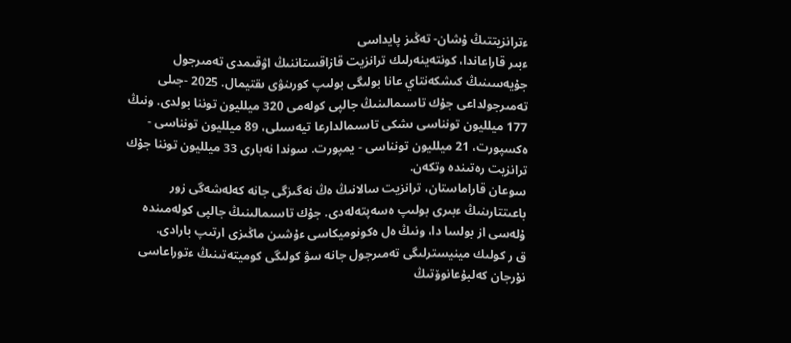ءترانزيتتىڭ ۇشان- تەڭىز پايداسى
ءبىر قاراعاندا، كونتەينەرلىك ترانزيت قازاقستاننىڭ اۋقىمدى تەمىرجول جۇيەسىنىڭ كىشكەنتاي عانا بولىگى بولىپ كورىنۋى ىقتيمال. 2025 -جىلى تەمىرجولداعى جۇك تاسىمالىنىڭ جالپى كولەمى 320 ميلليون توننا بولدى. ونىڭ 177 ميلليون تونناسى ىشكى تاسىمالدارعا تيەسىلى، 89 ميلليون تونناسى - ەكسپورت، 21 ميلليون تونناسى - يمپورت. سوندا نەبارى 33 ميلليون توننا جۇك ترانزيت رەتىندە وتكەن.
سوعان قاراماستان، ترانزيت سالانىڭ ەڭ نەگىزگى جانە كەلەشەگى زور باعىتتارىنىڭ ءبىرى بولىپ ەسەپتەلەدى. جۇك تاسىمالىنىڭ جالپى كولەمىندە ۇلەسى از بولسا دا، ونىڭ ەل ەكونوميكاسى ءۇشىن ماڭىزى ارتىپ بارادى.
ق ر كولىك مينيسترلىگى تەمىرجول جانە سۋ كولىگى كوميتەتىنىڭ ءتوراعاسى نۇرجان كەلبۇعانوۆتىڭ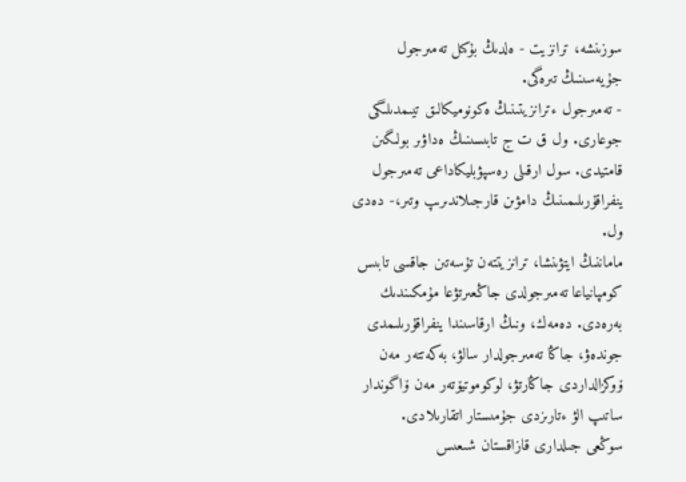سوزىنشە، ترانزيت - ەلدىڭ بۇكىل تەمىرجول جۇيەسىنىڭ تىرەگى.
- تەمىرجول ءترانزيتىنىڭ ەكونوميكالىق تيىمدىلىگى جوعارى. ول ق ت ج تابىسىنىڭ ەداۋىر بولىگىن قامتيدى. سول ارقىلى رەسپۋبليكاداعى تەمىرجول ينفراقۇرىلىمىنىڭ دامۋىن قارجىلاندىرىپ وتىر،- دەدى ول.
ماماننىڭ ايتۋىنشا، ترانزيتتەن تۇسەتىن جاقسى تابىس كومپانياعا تەمىرجولدى جاڭعىرتۋعا مۇمكىندىك بەرەدى. دەمەك، ونىڭ ارقاسىندا ينفراقۇرىلىمدى جوندەۋ، جاڭا تەمىرجولدار سالۋ، بەكەتتەر مەن ۆوكزالداردى جاڭارتۋ، لوكوموتيۆتەر مەن ۆاگوندار ساتىپ الۋ ءتارىزدى جۇمىستار اتقارىلادى.
سوڭعى جىلدارى قازاقستان شىعىس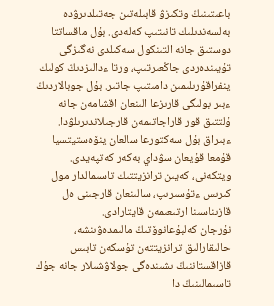باعىتىنىڭ وتكىزۋ قابىلەتىن جەتىلدىرۋدە بەلسەندىلىك تانىتىپ كەلەدى. بۇل ماقساتتا دوستىق جانە التىنكول سەكىلدى نەگىزگى تۇيىندەردى جاڭعىرتىپ، ورتا ءدالىزدىڭ كولىك ينفراقۇرىلىمىن دامىتىپ جاتىر. بۇل جوبالاردىڭ ءبىر بولىگى قارىزعا الىنعان اقشامەن جانە ۇلتتىق قور قاراجاتىمەن قارجىلاندىرىلۋدا. ءبىراق بۇل سەكتورعا سالعان ينۆەستيتسيا قۇمعا قۇيعان سۋداي بەكەر كەتپەيدى. ويتكەنى، كەيىن ترانزيتتىك تاسىمالدار مول كىرىس ءتۇسىرىپ، سالىنعان قارجىنى ەل قازىناسىنا ارتىعىمەن قايتارادى.
نۇرجان كەلبۇعانوۆتىڭ مالىمدەۋىنشە، حالىقارالىق ترانزيتتەن تۇسكەن تابىس قازاقستاننىڭ ىشىندەگى جولاۋشىلار جانە جۇك تاسىمالىنىڭ دا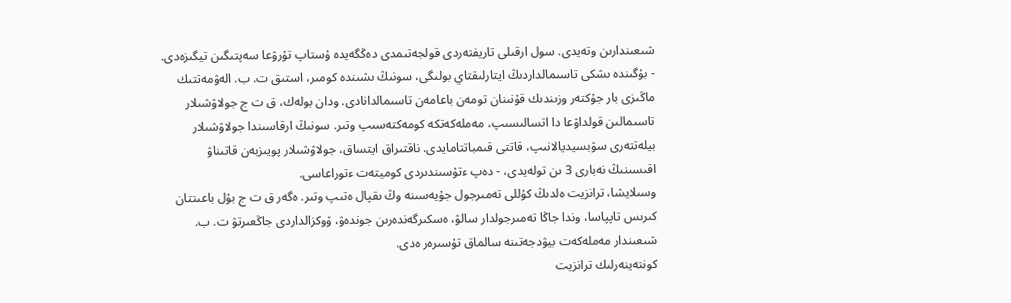شىعىندارىن وتەيدى. سول ارقىلى تاريفتەردى قولجەتىمدى دەڭگەيدە ۇستاپ تۇرۋعا سەپتىگىن تيگىزەدى.
- بۇگىندە ىشكى تاسىمالداردىڭ ايتارلىقتاي بولىگى، سونىڭ ىشىندە كومىر، استىق ت. ب. الەۋمەتتىك ماڭىزى بار جۇكتەر وزىندىك قۇنىنان تومەن باعامەن تاسىمالدانادى. ودان بولەك، ق ت ج جولاۋشىلار تاسىمالىن قولداۋعا دا اتسالىسىپ، مەملەكەتكە كومەكتەسىپ وتىر. سونىڭ ارقاسىندا جولاۋشىلار بيلەتتەرى سۋبسيديالانىپ، قاتتى قىمباتتامايدى. ناقتىراق ايتساق، جولاۋشىلار پويىزبەن قاتىناۋ اقىسىنىڭ نەبارى 3 ىن تولەيدى، - دەپ ءتۇسىندىردى كوميتەت ءتوراعاسى.
وسىلايشا، ترانزيت ەلدىڭ كۇللى تەمىرجول جۇيەسىنە وڭ ىقپال ەتىپ وتىر. ەگەر ق ت ج بۇل باعىتتان كىرىس تاپپاسا، وندا جاڭا تەمىرجولدار سالۋ، ەسكىرگەندەرىن جوندەۋ، ۆوكزالداردى جاڭعىرتۋ ت. ب. شىعىندار مەملەكەت بيۋدجەتىنە سالماق تۇسىرەر ەدى.
كونتەينەرلىك ترانزيت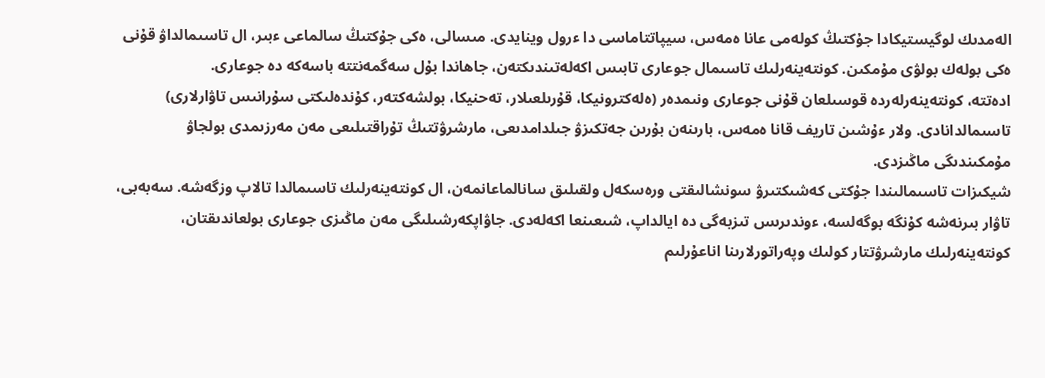الەمدىك لوگيستيكادا جۇكتىڭ كولەمى عانا ەمەس، سيپاتتاماسى دا ءرول وينايدى. مىسالى، ەكى جۇكتىڭ سالماعى ءبىر، ال تاسىمالداۋ قۇنى ەكى بولەك بولۋى مۇمكىن. كونتەينەرلىك تاسىمال جوعارى تابىس اكەلەتىندىكتەن، جاھاندا بۇل سەگمەنتتە باسەكە دە جوعارى.
ادەتتە، كونتەينەرلەردە قوسىلعان قۇنى جوعارى ونىمدەر (ەلەكترونيكا، قۇرىلعىلار، تەحنيكا، بولشەكتەر، كۇندەلىكتى سۇرانىس تاۋارلارى) تاسىمالدانادى. ولار ءۇشىن تاريف قانا ەمەس، بارىنەن بۇرىن جەتكىزۋ جىلدامدىعى، مارشرۋتتىڭ تۇراقتىلىعى مەن مەرزىمدى بولجاۋ مۇمكىندىگى ماڭىزدى.
شيكىزات تاسىمالىندا جۇكتى كەشىكتىرۋ سونشالىقتى ورەسكەل ولقىلىق سانالماعانمەن، ال كونتەينەرلىك تاسىمالدا تالاپ وزگەشە. سەبەبى، تاۋار بىرنەشە كۇنگە بوگەلسە، ءوندىرىس تىزبەگى دە ايالداپ، شىعىنعا اكەلەدى. جاۋاپكەرشىلىگى مەن ماڭىزى جوعارى بولعاندىقتان، كونتەينەرلىك مارشرۋتتار كولىك وپەراتورلارىنا اناعۇرلىم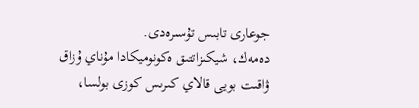جوعارى تابىس تۇسىرەدى.
دەمەك، شيكىزاتتىق ەكونوميكادا مۇناي ۇزاق ۋاقىت بويى قالاي كىرىس كوزى بولسا،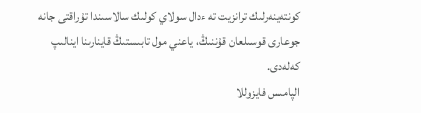كونتەينەرلىك ترانزيت تە ءدال سولاي كولىك سالاسىندا تۇراقتى جانە جوعارى قوسىلعان قۇننىڭ، ياعني مول تابىستىڭ قاينارىنا اينالىپ كەلەدى.
الپامىس فايزوللا